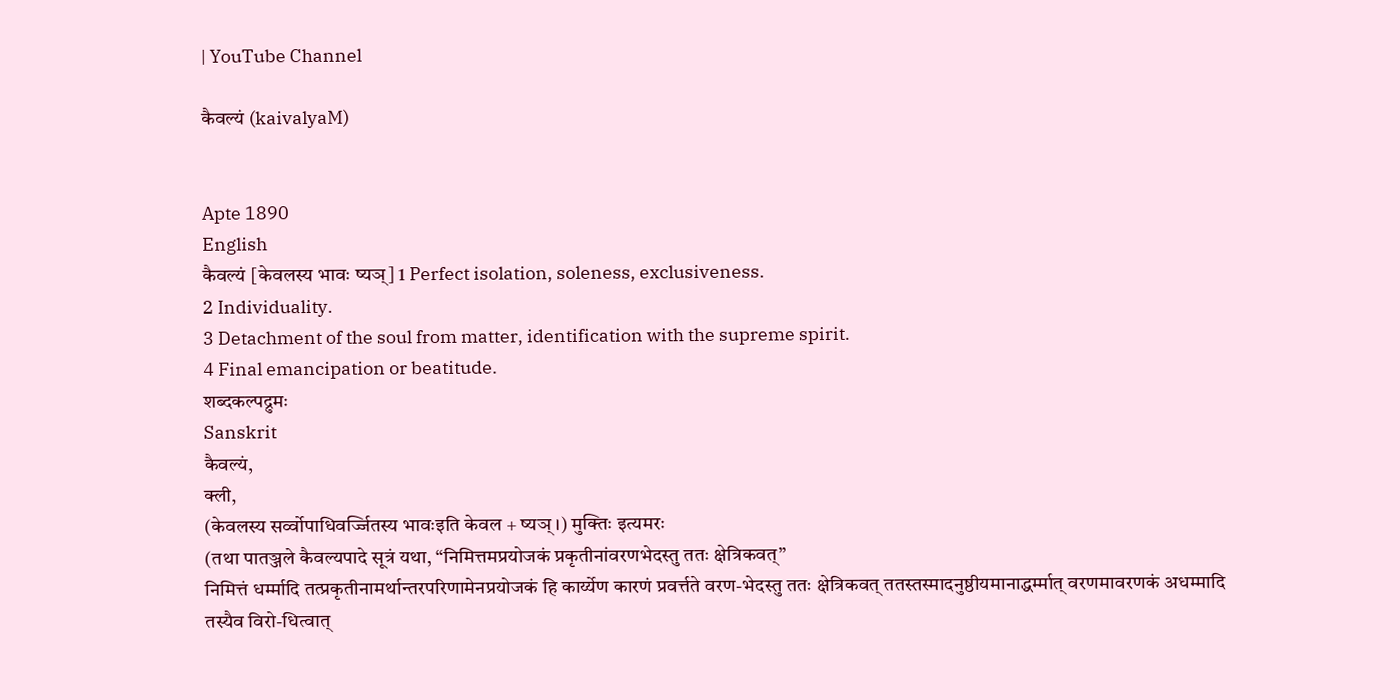| YouTube Channel

कैवल्यं (kaivalyaM)


Apte 1890
English
कैवल्यं [केवलस्य भावः ष्यञ्] 1 Perfect isolation, soleness, exclusiveness.
2 Individuality.
3 Detachment of the soul from matter, identification with the supreme spirit.
4 Final emancipation or beatitude.
शब्दकल्पद्रुमः
Sanskrit
कैवल्यं,
क्ली,
(केवलस्य सर्व्वोपाधिवर्ज्जितस्य भावःइति केवल + ष्यञ् ।) मुक्तिः इत्यमरः
(तथा पातञ्जले कैवल्यपादे सूत्रं यथा, “निमित्तमप्रयोजकं प्रकृतीनांवरणभेदस्तु ततः क्षेत्रिकवत्”
निमित्तं धर्म्मादि तत्प्रकृतीनामर्थान्तरपरिणामेनप्रयोजकं हि कार्य्येण कारणं प्रवर्त्तते वरण-भेदस्तु ततः क्षेत्रिकवत् ततस्तस्मादनुष्ठीयमानाद्धर्म्मात् वरणमावरणकं अधम्मादि तस्यैव विरो-धित्वात्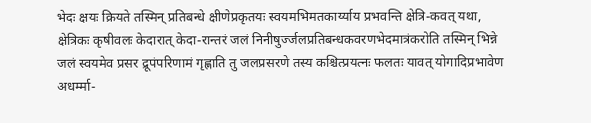भेदः क्षयः क्रियते तस्मिन् प्रतिबन्धे क्षीणेप्रकृतयः स्वयमभिमतकार्य्याय प्रभवन्ति क्षेत्रि-कवत् यथा, क्षेत्रिकः कृषीवलः केदारात् केदा-रान्तरं जलं निनीषुर्ज्जलप्रतिबन्धकवरणभेदमात्रंकरोति तस्मिन् भिन्ने जलं स्वयमेव प्रसर द्रूपंपरिणामं गृह्णाति तु जलप्रसरणे तस्य कश्चित्प्रयत्नः फलतः यावत् योगादिप्रभावेण अधर्म्मा-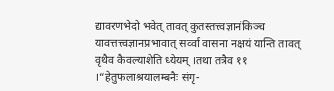द्यावरणभेदो भवेत् तावत् कुतस्तत्त्वज्ञानंकिञ्च यावत्तत्त्वज्ञानप्रभावात् सर्व्वा वासना नक्षयं यान्ति तावत् वृथैव कैवल्याशेति ध्येयम् ।तथा तत्रैव ११ ।“हेतुफलाश्रयालम्बनैः संगृ-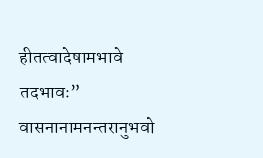हीतत्वादेषामभावे तदभावः”
वासनानामनन्तरानुभवो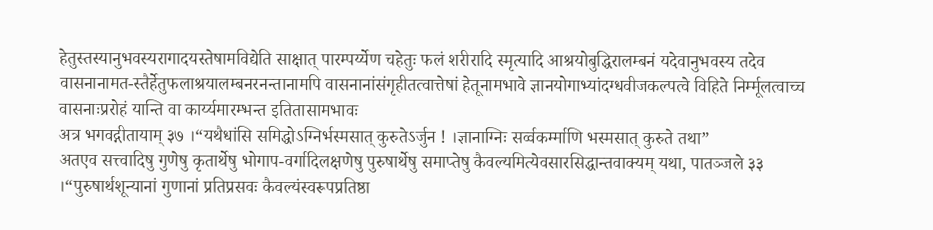हेतुस्तस्यानुभवस्यरागादयस्तेषामविद्येति साक्षात् पारम्पर्य्येण चहेतुः फलं शरीरादि स्मृत्यादि आश्रयोबुद्धिरालम्बनं यदेवानुभवस्य तदेव वासनानामत-स्तैर्हेतुफलाश्रयालम्बनरनन्तानामपि वासनानांसंगृहीतत्वात्तेषां हेतूनामभावे ज्ञानयोगाभ्यांदग्धवीजकल्पत्वे विहिते निर्म्मूलत्वाच्च वासनाःप्ररोहं यान्ति वा कार्य्यमारम्भन्त इतितासामभावः
अत्र भगवद्गीतायाम् ३७ ।“यथैधांसि समिद्धोऽग्निर्भस्मसात् कुरुतेऽर्जुन ! ।ज्ञानाग्निः सर्व्वकर्म्माणि भस्मसात् कुरुते तथा”
अतएव सत्त्वादिषु गुणेषु कृतार्थेषु भोगाप-वर्गादिलक्षणेषु पुरुषार्थेषु समाप्तेषु कैवल्यमित्येवसारसिद्धान्तवाक्यम् यथा, पातञ्जले ३३ ।“पुरुषार्थशून्यानां गुणानां प्रतिप्रसवः कैवल्यंस्वरूपप्रतिष्ठा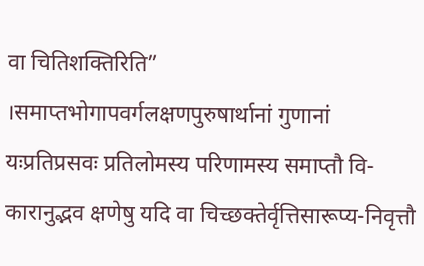वा चितिशक्तिरिति” ।समाप्तभोगापवर्गलक्षणपुरुषार्थानां गुणानां यःप्रतिप्रसवः प्रतिलोमस्य परिणामस्य समाप्तौ वि-कारानुद्भव क्षणेषु यदि वा चिच्छक्तेर्वृत्तिसारूप्य-निवृत्तौ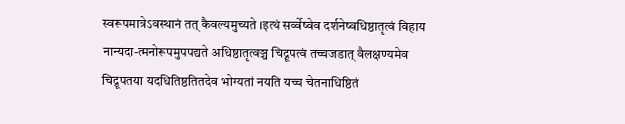स्वरूपमात्रेऽवस्थानं तत् कैवल्यमुच्यते ।इत्थं सर्व्वेष्वेव दर्शनेष्वधिष्ठातृत्वं विहाय नान्यदा-त्मनोरूपमुपपद्यते अधिष्ठातृत्वञ्च चिद्रूपत्वं तच्चजडात् वैलक्षण्यमेव चिद्रूपतया यदधितिष्ठतितदेव भोग्यतां नयति यच्च चेतनाधिष्ठितं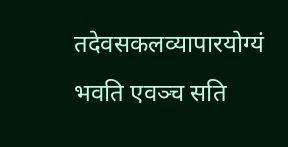तदेवसकलव्यापारयोग्यं भवति एवञ्च सति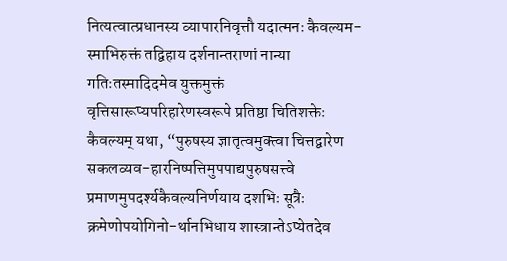नित्यत्वात्प्रधानस्य व्यापारनिवृत्तौ यदात्मनः कैवल्यम-स्माभिरुक्तं तद्विहाय दर्शनान्तराणां नान्या गतिःतस्मादिदमेव युक्तमुक्तं वृत्तिसारूप्यपरिहारेणस्वरूपे प्रतिष्ठा चितिशक्तेः कैवल्यम् यथा, “पुरुषस्य ज्ञातृत्वमुक्त्वा चित्तद्वारेण सकलव्यव-हारनिष्पत्तिमुपपाद्यपुरुषसत्त्वे प्रमाणमुपदर्श्यकैवल्यनिर्णयाय दशभिः सूत्रैः क्रमेणोपयोगिनो-र्थानभिधाय शास्त्रान्तेऽप्येतदेव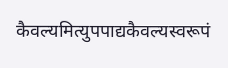कैवल्यमित्युपपाद्यकैवल्यस्वरूपं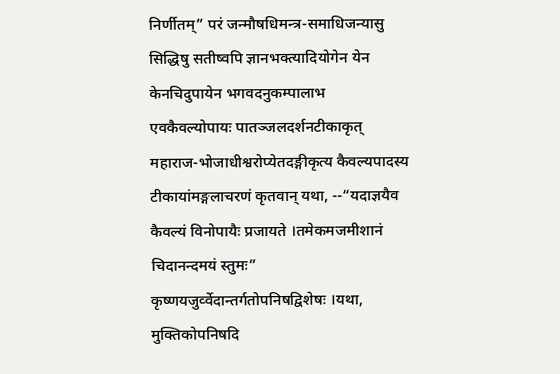निर्णीतम्” परं जन्मौषधिमन्त्र-समाधिजन्यासु सिद्धिषु सतीष्वपि ज्ञानभक्त्यादियोगेन येन केनचिदुपायेन भगवदनुकम्पालाभ एवकैवल्योपायः पातञ्जलदर्शनटीकाकृत् महाराज-भोजाधीश्वरोप्येतदङ्गीकृत्य कैवल्यपादस्य टीकायांमङ्गलाचरणं कृतवान् यथा, --“यदाज्ञयैव कैवल्यं विनोपायैः प्रजायते ।तमेकमजमीशानं चिदानन्दमयं स्तुमः”
कृष्णयजुर्व्वेदान्तर्गतोपनिषद्विशेषः ।यथा, मुक्तिकोपनिषदि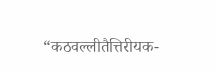“कठवल्लीतैत्तिरीयक-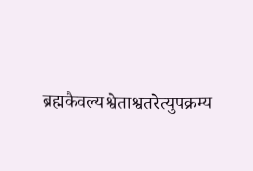ब्रह्मकैवल्यश्वेताश्वतरेत्युपक्रम्य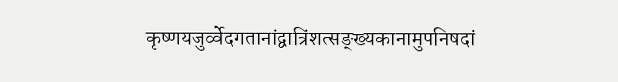कृष्णयजुर्व्वेदगतानांद्वात्रिंशत्सङ्ख्यकानामुपनिषदां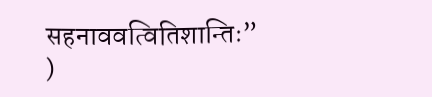सहनाववत्वितिशान्तिः”
)